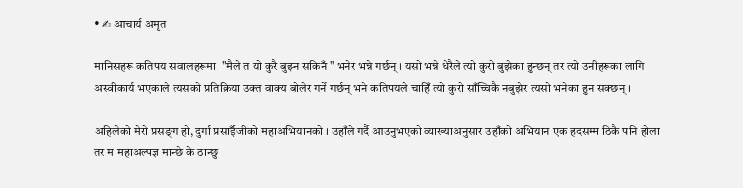• ✍ आचार्य अमृत

मानिसहरू कतिपय सवालहरूमा  "मैले त यो कुरै बुझ्न सकिनँ " भनेर भन्ने गर्छन् । यसो भन्ने धेरैले त्यो कुरो बुझेका हुन्छन् तर त्यो उनीहरूका लागि अस्वीकार्य भएकाले त्यसको प्रतिक्रिया उक्त वाक्य बोलेर गर्ने गर्छन् भने कतिपयले चाहिँ त्यो कुरो साँच्चिकै नबुझेर त्यसो भनेका हुन सक्छन् ।

अहिलेको मेरो प्रसङ्‌ग हो, दुर्गा प्रसाईँजीको महाअभियानको । उहाँले गर्दै आउनुभएको व्याख्याअनुसार उहाँको अभियान एक हदसम्म ठिकै पनि होला तर म महाअल्पज्ञ मान्छे के ठान्छु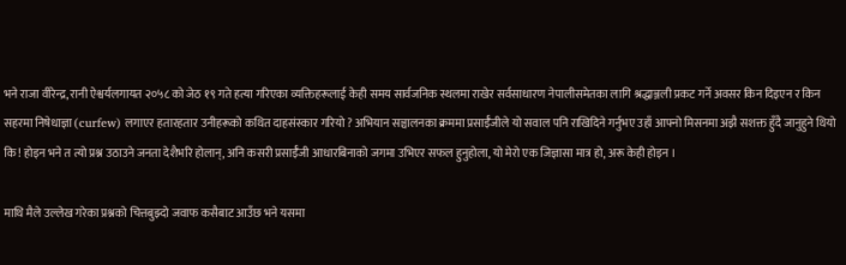भने राजा वीरेन्द्र, रानी ऐश्वर्यलगायत २०५८ को जेठ १९ गते हत्या गरिएका व्यक्तिहरूलाई केही समय सार्वजनिक स्थलमा राखेर सर्वसाधारण नेपालीसमेतका लागि श्रद्धाञ्जली प्रकट गर्ने अवसर किन दिइएन र किन सहरमा निषेधाज्ञा (curfew) लगाएर हतारहतार उनीहरूको कथित दाहसंस्कार गरियो ? अभियान सञ्चालनका क्रममा प्रसाईँजीले यो सवाल पनि राखिदिने गर्नुभए उहाँ आफ्नो मिसनमा अझै सशक्त हुँदै जानुहुने थियो कि ! होइन भने त त्यो प्रश्न उठाउने जनता देशैभरि होलान्, अनि कसरी प्रसाईँजी आधारबिनाको जगमा उभिएर सफल हुनुहोला, यो मेरो एक जिज्ञासा मात्र हो, अरू केही होइन ।

माथि मैले उल्लेख गरेका प्रश्नको चित्तबुझ्दो जवाफ कसैबाट आउँछ भने यसमा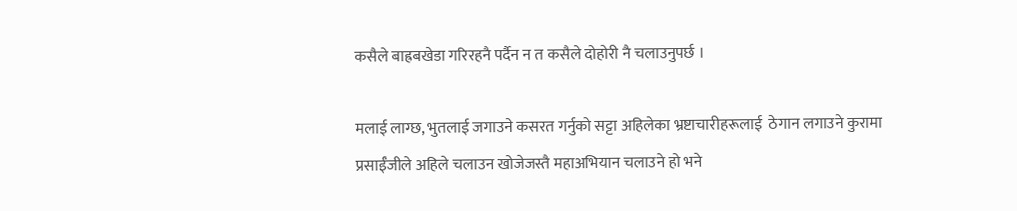कसैले बाह्रबखेडा गरिरहनै पर्दैन न त कसैले दोहोरी नै चलाउनुपर्छ ।

मलाई लाग्छ, भुतलाई जगाउने कसरत गर्नुको सट्टा अहिलेका भ्रष्टाचारीहरूलाई  ठेगान लगाउने कुरामा प्रसाईँजीले अहिले चलाउन खोजेजस्तै महाअभियान चलाउने हो भने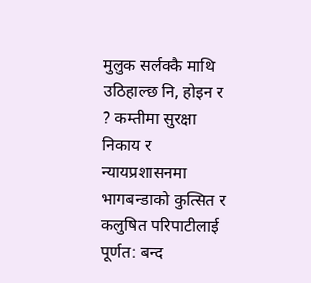मुलुक सर्लक्कै माथि उठिहाल्छ नि, होइन र ? कम्तीमा सुरक्षा निकाय र न्यायप्रशासनमा भागबन्डाको कुत्सित र कलुषित परिपाटीलाई पूर्णत: बन्द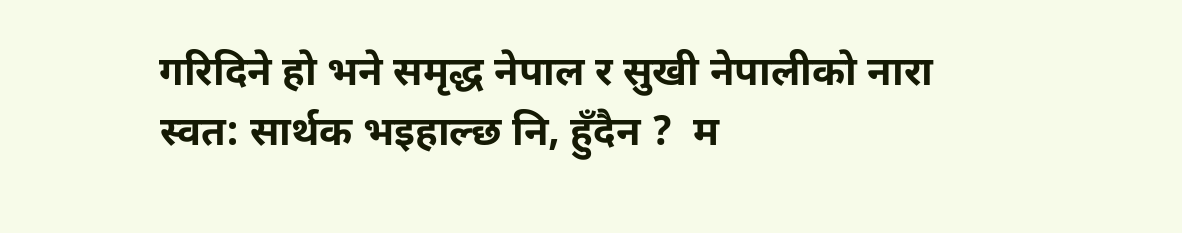गरिदिने हो भने समृद्ध नेपाल र सुखी नेपालीको नारा स्वत: सार्थक भइहाल्छ नि, हुँदैन ?  म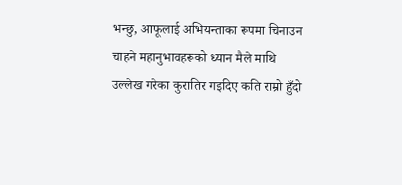भन्छु, आफूलाई अभियन्ताका रूपमा चिनाउन चाहने महानुभावहरूको ध्यान मैले माथि उल्लेख गरेका कुरातिर गइदिए कति राम्रो हुँदो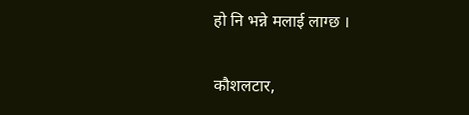हो नि भन्ने मलाई लाग्छ ।

कौशलटार,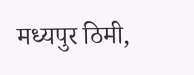मध्यपुर ठिमी,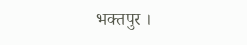भक्तपुर ।